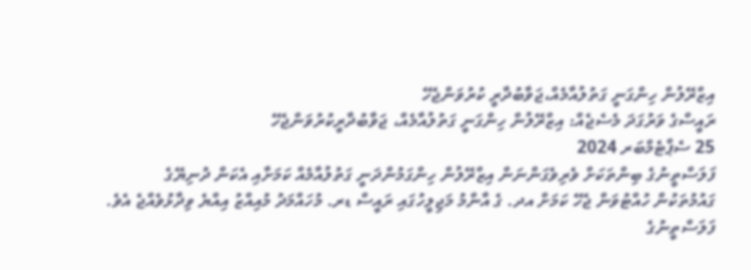އިޒްރޭލުން ހިންގަނީ ގަތުލުއާމެއް،ޖަވާބުދާރީ ކުރުވަންޖެހޭ
ރައީސްގެ ވަރުގަދަ މެސެޖެއް: އިޒްރޭލުން ހިންގަނީ ގަތުލުއާމެއް، ޖަވާބުދާރީކުރުވަންޖެހޭ
25 ސެޕްޓެމްބަރ 2024
ފަލަސްތީނުގެ ބިންތަކަށް ވެރިވެގަންނަން އިޒްރޭލުން ހިންގަމުންދަނީ ގަތުލުއާމެއް ކަމަށާއި އެކަން ދުނިޔޭގެ ގައުމުތަކުން ހުއްޓުވަން ޖެހޭ ކަމަށް އދ. ގެ އާންމު މަޖިލީހުގައި ރައީސް ޑރ. މުހައްމަދު މުއިއްޒު އިއްޔެ ވިދާޅުވެއްޖެ އެވެ.
ފަލަސްތީނުގެ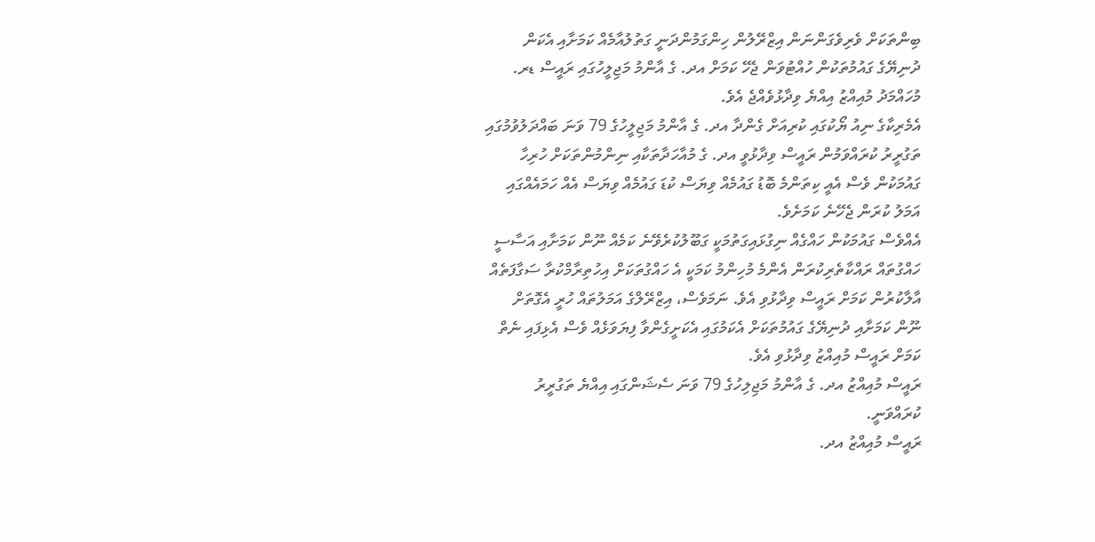ބިންތަކަށް ވެރިވެގަންނަން އިޒްރޭލުން ހިންގަމުންދަނީ ގަތުލުއާމެއް ކަމަށާއި އެކަން ދުނިޔޭގެ ގައުމުތަކުން ހުއްޓުވަން ޖެހޭ ކަމަށް އދ. ގެ އާންމު މަޖިލީހުގައި ރައީސް ޑރ. މުހައްމަދު މުއިއްޒު އިއްޔެ ވިދާޅުވެއްޖެ އެވެ.
އެމެރިކާގެ ނިއު ޔޯކުގައި ކުރިއަށް ގެންދާ އދ. ގެ އާންމު މަޖިލީހުގެ 79 ވަނަ ބައްދަލުވުމުގައި ތަގުރީރު ކުރައްވަމުން ރައީސް ވިދާޅުވީ އދ. ގެ މުއާހަދާތަކާއި ނިންމުންތަކަށް ހުރިހާ ގައުމަކުން ވެސް އެއީ ކިތަންމެ ބޮޑު ގައުމެއް ވިޔަސް ކުޑަ ގައުމެއް ވިޔަސް އެއް ހަމައެއްގައި އަމަލު ކުރަން ޖެހޭނެ ކަމަށެވެ.
އެއްވެސް ގައުމަކުން ހައްގެއް ނިގުޅައިގަތުމަކީ ގަބޫލުކުރެވޭނެ ކަމެއް ނޫން ކަމަށާއި އަސާސީ ހައްގުތައް ރައްކާތެރިކުރަން އެންމެ މުހިންމު ކަމަކީ އެ ހައްގުތަކަށް އިހުތިރާމްކުރާ ސަގާފަތެއް އާލާކުރުން ކަމަށް ރައީސް ވިދާޅުވި އެވެ. ނަމަވެސް، އިޒްރޭލްގެ އަމަލުތައް ހުރީ އެގޮތަށް ނޫން ކަމަށާއި ދުނިޔޭގެ ގައުމުތަކަށް އެކަމުގައި އެކަށީގެންވާ ފިޔަވަޅެއް ވެސް އެޅިފައި ނެތް ކަމަށް ރައީސް މުއިއްޒު ވިދާޅުވި އެވެ.
ރައީސް މުއިއްޒު އދ. ގެ އާންމު މަޖިލިހުގެ 79 ވަނަ ސެޝަންގައި އިއްޔެ ތަގުރީރު ކުރައްވަނީ.
ރައީސް މުއިއްޒު އދ.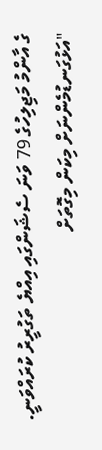ގެ އާންމު މަޖިލިހުގެ 79 ވަނަ ސެޝަންގައި އިއްޔެ ތަގުރީރު ކުރައްވަނީ.
"އަޅުގަނޑުމެންނަށް މިކަން މިގޮތަށް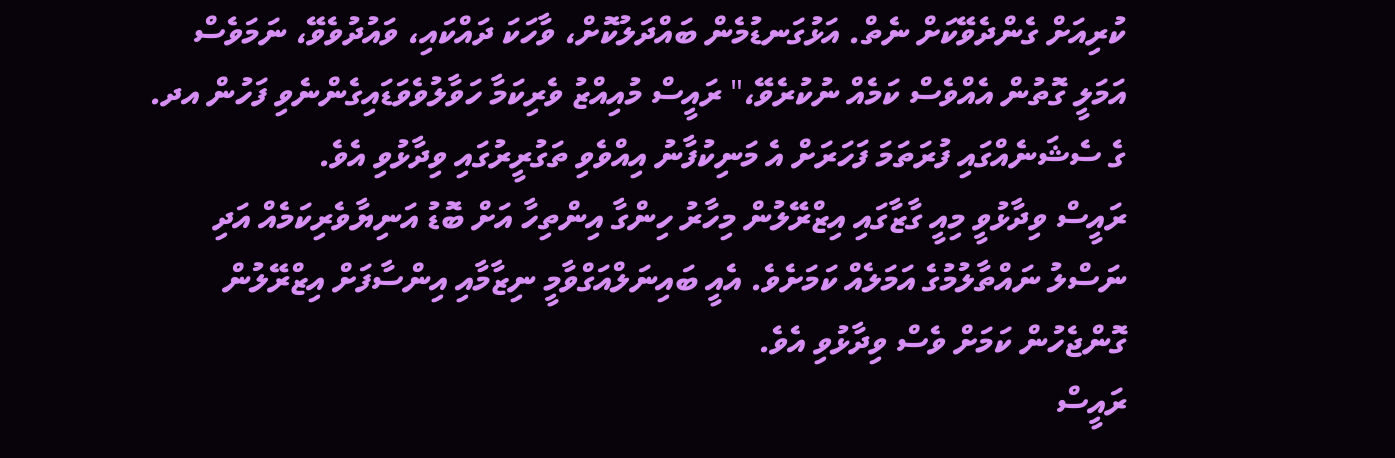ކުރިއަށް ގެންދެވޭކަށް ނެތް. އަޅުގަނޑުމެން ބައްދަލުކޮށް، ވާހަކަ ދައްކައި، ވައުދުވެވޭ، ނަމަވެސް އަމަލީ ގޮތުން އެއްވެސް ކަމެއް ނުކުރެވޭ،" ރައީސް މުއިއްޒު ވެރިކަމާ ހަވާލުވެވަޑައިގެންނެވި ފަހުން އދ. ގެ ސެޝަނެއްގައި ފުރަތަމަ ފަހަރަށް އެ މަނިކުފާނު އިއްވެވި ތަގުރީރުގައި ވިދާޅުވި އެވެ.
ރައީސް ވިދާޅުވީ މިއީ ގާޒާގައި އިޒްރޭލުން މިހާރު ހިންގާ އިންތިހާ އަށް ބޮޑު އަނިޔާވެރިކަމެއް އަދި ނަސްލު ނައްތާލުމުގެ އަމަލެއް ކަމަށެވެ. އެއީ ބައިނަލްއަގްވާމީ ނިޒާމާއި އިންސާފަށް އިޒްރޭލުން ގޮންޖެހުން ކަމަށް ވެސް ވިދާޅުވި އެވެ.
ރައީސް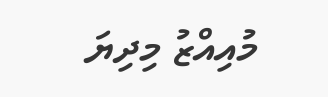މުއިއްޒު މިދިޔަ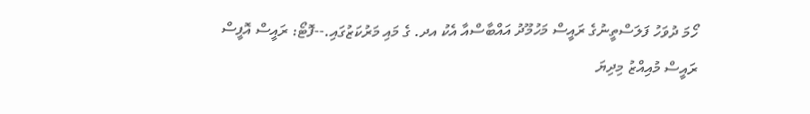ހޯމަ ދުވަހު ފަލަސްތީނުގެ ރައީސް މަހުމޫދު އައްބާސްއާ އެކު އދ. ގެ މައި މަރުކަޒުގައި.--ފޮޓޯ: ރައީސް އޮފީސް
ރައީސް މުއިއްޒު މިދިޔަ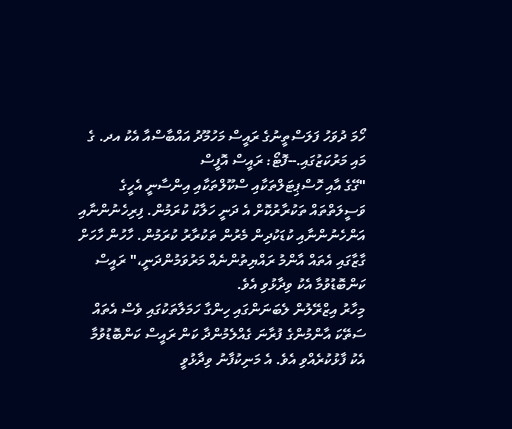ހޯމަ ދުވަހު ފަލަސްތީނުގެ ރައީސް މަހުމޫދު އައްބާސްއާ އެކު އދ. ގެ މައި މަރުކަޒުގައި.--ފޮޓޯ: ރައީސް އޮފީސް
"ގޭގެ އާއި ހޮސްޕިޓަލްތަކާއި ސްކޫލްތަކާއި އިންސާނީ އެހީގެ ވަސީލަތްތައް ތަކުރާރުކޮށް އެ ދަނީ ހަލާކު ކުރަމުން. ފިރިހެނުންނާއި އަންހެނުންނާއި ކުޑަކުދިން މެރުން ތަކުރާރު ކުރަމުން. ހާހުން ހާހަށް ގާޒާގައި އެތައް އާންމު ރައްޔިތުންނެއް މަރުވަމުންދަނީ،" ރައީސް ކަންބޮޑުވުމާ އެކު ވިދާޅުވި އެވެ.
މިހާރު އިޒްރޭލުން ލެބަނަންގައި ހިންގާ ހަމަލާތަކުގައި ވެސް އެތައް ސަތޭކަ އާންމުންގެ ފުރާނަ ގެއްލެމުންދާ ކަން ރައީސް ކަންބޮޑުވުމާ އެކު ފާޅުކުރެއްވި އެވެ. އެ މަނިކުފާނު ވިދާޅުވީ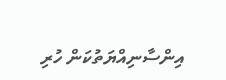އިންސާނިއްޔަތުކަން ހުރި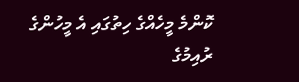ކޮންމެ މީހެއްގެ ހިތުގައި އެ މީހުންގެ ރުއިމުގެ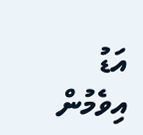އަޑު އިވެމުން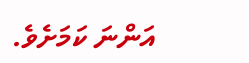އަންނަ ކަމަށެވެ.